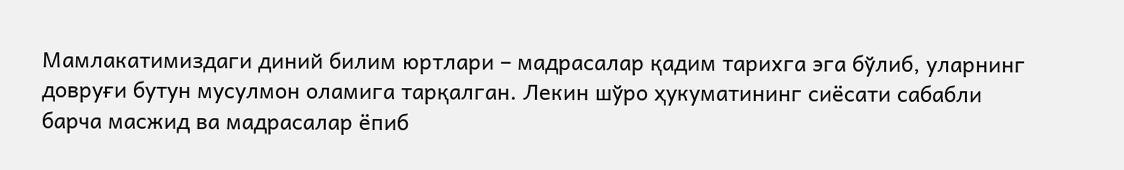Мамлакатимиздаги диний билим юртлари – мадрасалар қадим тарихга эга бўлиб, уларнинг довруғи бутун мусулмон оламига тарқалган. Лекин шўро ҳукуматининг сиёсати сабабли барча масжид ва мадрасалар ёпиб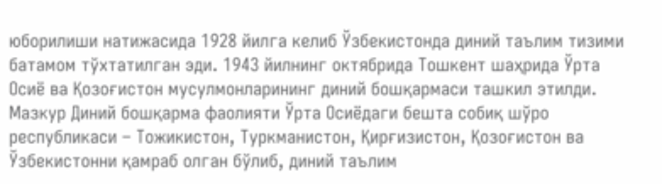юборилиши натижасида 1928 йилга келиб Ўзбекистонда диний таълим тизими батамом тўхтатилган эди. 1943 йилнинг октябрида Тошкент шаҳрида Ўрта Осиё ва Қозоғистон мусулмонларининг диний бошқармаси ташкил этилди. Мазкур Диний бошқарма фаолияти Ўрта Осиёдаги бешта собиқ шўро республикаси – Тожикистон, Туркманистон, Қирғизистон, Қозоғистон ва Ўзбекистонни қамраб олган бўлиб, диний таълим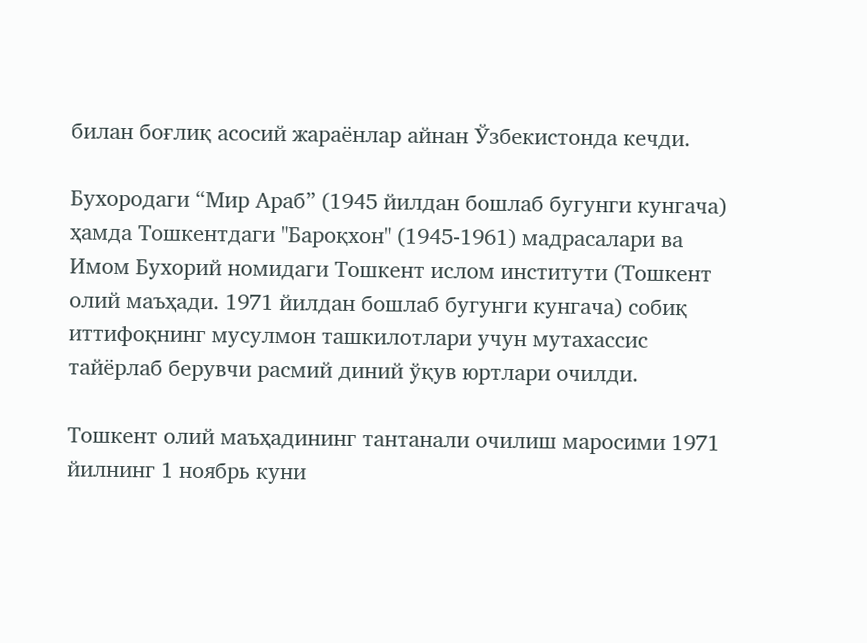билан боғлиқ асосий жараёнлар айнан Ўзбекистонда кечди.

Бухородаги “Мир Араб” (1945 йилдан бошлаб бугунги кунгача) ҳамда Тошкентдаги "Бароқхон" (1945-1961) мадрасалари ва Имом Бухорий номидаги Тошкент ислом институти (Тошкент олий маъҳади. 1971 йилдан бошлаб бугунги кунгача) собиқ иттифоқнинг мусулмон ташкилотлари учун мутахассис тайёрлаб берувчи расмий диний ўқув юртлари очилди.

Тошкент олий маъҳадининг тантанали очилиш маросими 1971 йилнинг 1 ноябрь куни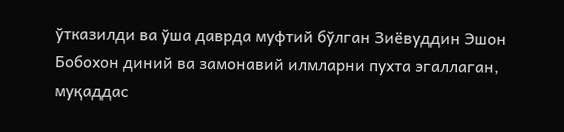ўтказилди ва ўша даврда муфтий бўлган Зиёвуддин Эшон Бобохон диний ва замонавий илмларни пухта эгаллаган, муқаддас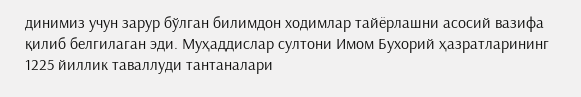динимиз учун зарур бўлган билимдон ходимлар тайёрлашни асосий вазифа қилиб белгилаган эди. Муҳаддислар султони Имом Бухорий ҳазратларининг 1225 йиллик таваллуди тантаналари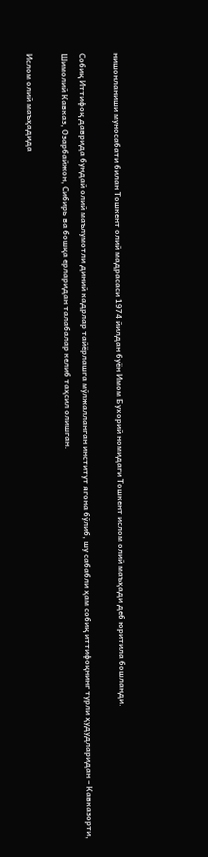нишонланиши муносабати билан Тошкент олий мадрасаси 1974 йилдан буён Имом Бухорий номидаги Тошкент ислом олий маъҳади деб юритила бошланди.

Собиқ Иттифоқ даврида бундай олий маълумотли диний кадрлар тайёрлашга мўлжалланган институт ягона бўлиб, шу сабабли ҳам собиқ иттифоқнинг турли ҳудудларидан – Кавказорти, Шимолий Кавказ, Озарбайжон, Сибирь ва бошқа ерларидан талабалар келиб таҳсил олишган.

Ислом олий маъҳадида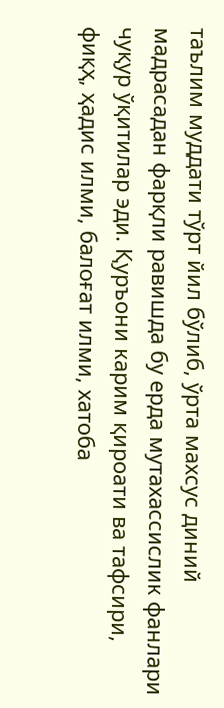таълим муддати тўрт йил бўлиб, ўрта махсус диний мадрасадан фарқли равишда бу ерда мутахассислик фанлари чуқур ўқитилар эди. Қуръони карим қироати ва тафсири, фиқҳ, ҳадис илми, балоғат илми, хатоба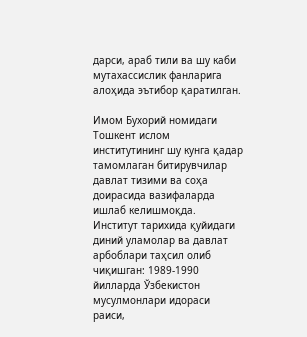дарси, араб тили ва шу каби мутахассислик фанларига алоҳида эътибор қаратилган.

Имом Бухорий номидаги Тошкент ислом институтининг шу кунга қадар тамомлаган битирувчилар давлат тизими ва соҳа доирасида вазифаларда ишлаб келишмоқда. Институт тарихида қуйидаги диний уламолар ва давлат арбоблари таҳсил олиб чиқишган: 1989-1990 йилларда Ўзбекистон мусулмонлари идораси раиси,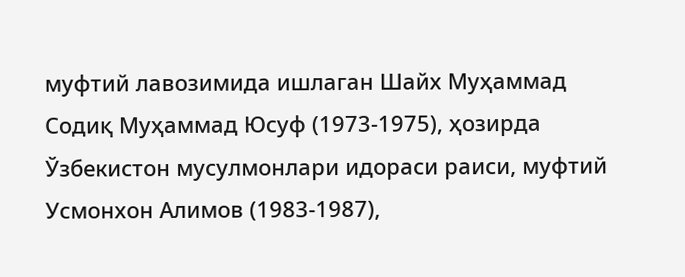муфтий лавозимида ишлаган Шайх Муҳаммад Содиқ Муҳаммад Юсуф (1973-1975), ҳозирда Ўзбекистон мусулмонлари идораси раиси, муфтий Усмонхон Алимов (1983-1987),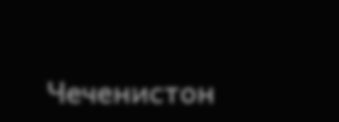Чеченистон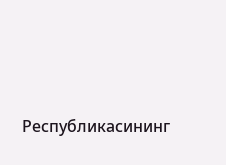Республикасининг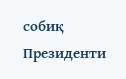собиқ Президенти